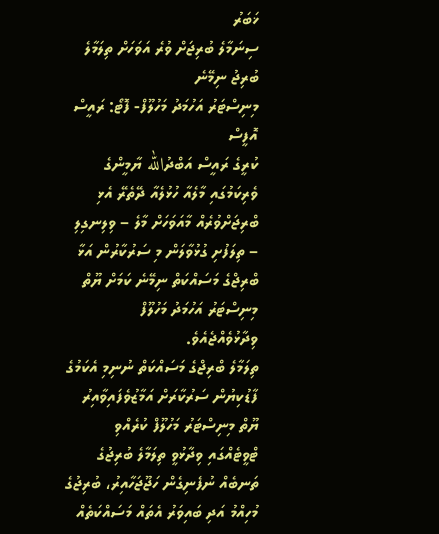ޚަބަރު
ސިނަމާލެ ބުރިޖަށް ވުރެ އަވަހަށް ތިލަމާލެ ބުރިޖު ނިމޭނެ
މިނިސްޓަރު އަހުމަދު މަހުލޫފް- ފޮޓޯ: ރައީސް އޮފީސް
ކުރީގެ ރައީސް އަބްދުالله ޔާމީންގެ ވެރިކަމުގައި މާލެއާ ހުޅުލެއާ ދޭތެރޭ އެޅި ބްރިޖަށްވުރެއް މާއަވަހަށް މާލެ – ވިލިނގިލި – ތިލަފުށި ގުޅުވާލަން މި ސަރުކާރުން އަޅާ ބްރިޖްގެ މަސައްކަތް ނިމޭނެ ކަމަށް ޔޫތް މިނިސްޓަރު އަހުމަދު މަހުލޫފް ވިދާޅުވެއްޖެއެވެ.
ތިލަމާލެ ބްރިޖްގެ މަސައްކަތް ނުނިމި އެކަމުގެ ފާޑުކިޔުން ސަރުކާރަށް އަމާޒުވެފައިވާއިރު ޔޫތް މިނިސްޓަރު މަހުލޫފް ކުރެއްވި ޓްވީޓެއްގައި ވިދާޅުވީ ތިލަމާލެ ބުރިޖުގެ ތަނބެއް ނުފެނިގެން ހަޖޫޖަހާއިރު، ބުރިޖުގެ މުހިއްމު އަދި ބައިވަރު އެތައް މަސައްކަތެއް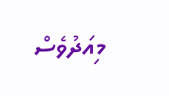މިއަދުވެސް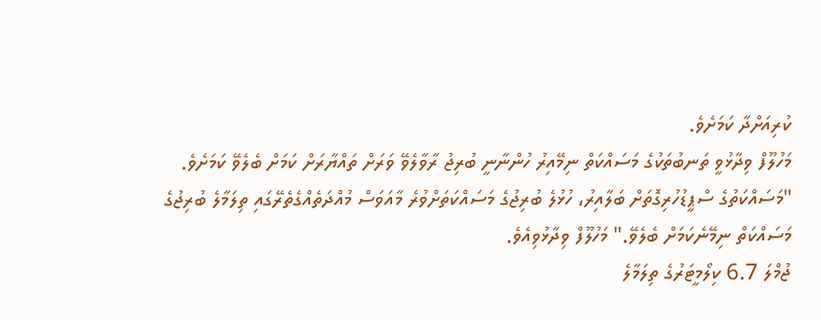ކުރިއަށްދާ ކަމަށެވެ.
މަހުލޫފް ވިދާޅުވީ ތަނބުތަކުގެ މަސައްކަތް ނިމޭއިރު ހުންނާނީ ބުރިޖު ރާވާލެވޭ ވަރަށް ތައްޔާރަށް ކަމަށް ބެލެވޭ ކަމަށެވެ.
"މަސައްކަތުގެ ސްޕީޑުހުރިގޮތަށް ބަލާއިރު، ހުޅުލެ ބުރިޖުގެ މަސައްކަތަށްވުރެ މާއަވަސް މުއްދަތެއްގެތެރޭގައި ތިލަމާލެ ބުރިޖުގެ މަސައްކަތް ނިމޭނެކަމަށް ބެލެވޭ." މަހުލޫފް ވިދާޅުވިއެވެ.
ޖުމްލަ 6.7 ކިލޯމީޓަރުގެ ތިލަމާލެ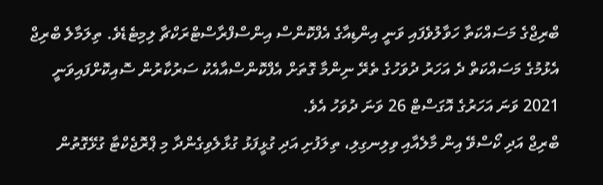ބްރިޖްގެ މަސައްކަތާ ހަވާލުވެފައި ވަނީ އިންޑިއާގެ އެފްކޮންސް އިންސްފްރާސްޓްރަކްޗާ ލިމިޓެޑެވެ. ތިލަމާލެ ބްރިޖް އެޅުމުގެ މަސައްކަތް ދެ އަހަރު ދުވަހުގެ ތެރޭ ނިންމާ ގޮތަށް އެފްކޮންސްއާއެކު ސަރުކާރުން ސޮއިކޮށްފައިވަނީ 2021 ވަނަ އަހަރުގެ އޮގަސްޓް 26 ވަނަ ދުވަހު އެވެ.
ބްރިޖް އަދި ކޯސްވޭ އިން މާލެއާއި ވިލިނގިލި، ތިލަފުށި އަދި ގުޅީފަޅު ގުޅާލެވިގެންދާ މި ޕްރޮޖެކްޓާ ގުޅޭގޮތުން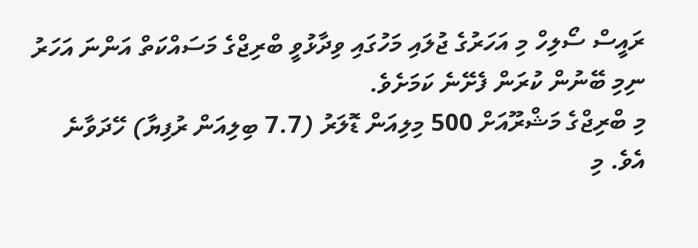ރައީސް ސޯލިހް މި އަހަރުގެ ޖުލައި މަހުގައި ވިދާޅުވީ ބްރިޖްގެ މަސައްކަތް އަންނަ އަހަރު ނިމި ބޭނުން ކުރަން ފެށޭނެ ކަމަށެވެ.
މި ބްރިޖްގެ މަޝްރޫއަށް 500 މިލިއަން ޑޮލަރު (7.7 ބިލިއަން ރުފިޔާ) ހޭދަވާނެ އެވެ. މި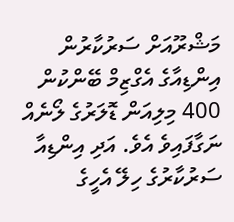މަޝްރޫއަށް ސަރުކާރުން އިންޑިއާގެ އެގްޒިމް ބޭންކުން 400 މިލިއަން ޑޮލަރުގެ ލޯނެއް ނަގާފައިވެ އެވެ. އަދި އިންޑިއާ ސަރުކާރުގެ ހިލޭ އެހީގެ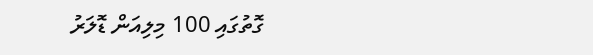ގޮތުގައި 100 މިލިއަން ޑޮލަރު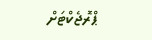ޕްރޮޖެކްޓަށް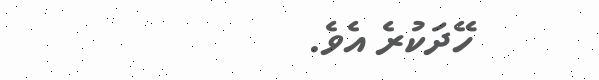ހޭދަކުރެ އެވެ.